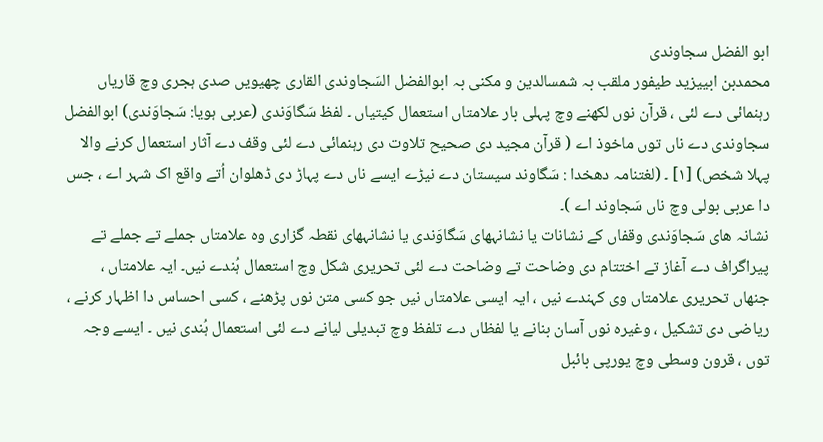ابو الفضل سجاوندی
محمدبن ابییزید طیفور ملقب بہ شمسالدین و مکنی بہ ابوالفضل السَجاوندی القاری چھیويں صدی ہجری وچ قاریاں رہنمائی دے لئی ، قرآن نوں لکھنے وچ پہلی بار علامتاں استعمال کيتیاں ۔ لفظ سَگاوَندی (عربی ہويا: سَجاوَندی) ابوالفضل سجاوندی دے ناں توں ماخوذ اے ( قرآن مجید دی صحیح تلاوت دی رہنمائی دے لئی وقف دے آثار استعمال کرنے والا پہلا شخص) [۱] ۔ (لغتنامہ دهخدا : سَگاوند سیستان دے نیڑے ايسے ناں دے پہاڑ دی ڈھلوان اُتے واقع اک شہر اے ، جس دا عربی بولی وچ ناں سَجاوند اے )۔
نشانہ های سَجاوَندی وقفاں کے نشانات یا نشانہهای سَگاوَندی یا نشانہهای نقطہ گزاری وہ علامتاں جملے تے جملے تے پیراگراف دے آغاز تے اختتام دی وضاحت تے وضاحت دے لئی تحریری شکل وچ استعمال ہُندے نيں۔ ایہ علامتاں ، جنھاں تحریری علامتاں وی کہندے نيں ، ایہ ایسی علامتاں نيں جو کسی متن نوں پڑھنے ، کسی احساس دا اظہار کرنے ، ریاضی دی تشکیل ، وغیرہ نوں آسان بنانے یا لفظاں دے تلفظ وچ تبدیلی لیانے دے لئی استعمال ہُندی نيں ۔ ايسے وجہ توں ، قرون وسطی وچ یورپی بائبل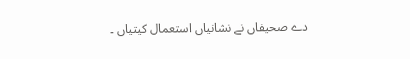دے صحیفاں نے نشانیاں استعمال کيتیاں ۔